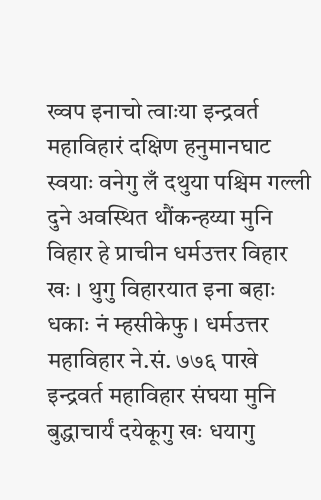ख्वप इनाचो त्वाःया इन्द्रवर्त महाविहारं दक्षिण हनुमानघाट स्वयाः वनेगु लँ दथुया पश्चिम गल्ली दुने अवस्थित थौंकन्हय्या मुनि विहार हे प्राचीन धर्मउत्तर विहार खः । थुगु विहारयात इना बहाः धकाः नं म्हसीकेफु । धर्मउत्तर महाविहार ने.सं. ७७६ पाखे इन्द्रवर्त महाविहार संघया मुनि बुद्धाचार्यं दयेकूगु खः धयागु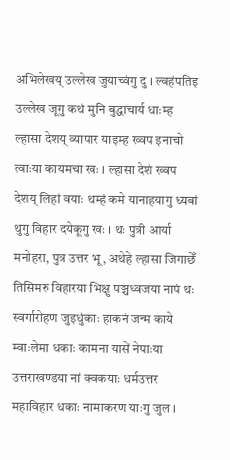अभिलेखय् उल्लेख जुयाच्वंगु दु । ल्वहंपतिइ उल्लेख जूगु कथं मुनि बुद्धाचार्य धाःम्ह ल्हासा देशय् व्यापार याइम्ह ख्वप इनाचो त्वाःया कायमचा खः । ल्हासा देशं ख्वप देशय् लिहां वयाः थम्हं कमे यानाहयागु ध्यबां थुगु विहार दयेकूगु खः । थः पुत्री आर्या मनोहरा, पुत्र उत्तर भू, अथेहे ल्हासा जिगाछेँ तिसिमरु विहारया भिक्षु पञ्चध्वजया नापं थः स्वर्गारोहण जुइधुंकाः हाकनं जन्म काये म्वाःलेमा धकाः कामना यासें नेपाःया उत्तराखण्डया नां क्वकयाः धर्मउत्तर महाविहार धकाः नामाकरण याःगु जुल ।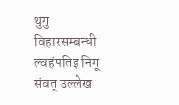थुगु विहारसम्बन्धी ल्वहंपतिइ निगू संवत् उल्लेख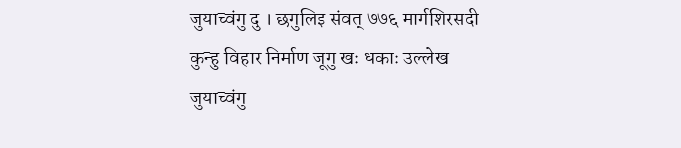जुयाच्वंगु दु । छगुलिइ संवत् ७७६ मार्गशिरसदी कुन्हु विहार निर्माण जूगु खः धकाः उल्लेख जुयाच्वंगु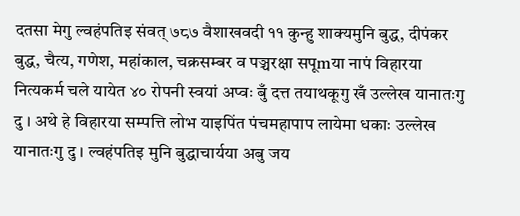दतसा मेगु ल्वहंपतिइ संवत् ७८७ वैशाखवदी ११ कुन्हु शाक्यमुनि बुद्ध, दीपंकर बुद्ध, चैत्य, गणेश, महांकाल, चक्रसम्बर व पञ्चरक्षा सपूmया नापं विहारया नित्यकर्म चले यायेत ४० रोपनी स्वयां अप्वः बुँ दत्त तयाथकूगु खँ उल्लेख यानातःगु दु । अथे हे विहारया सम्पत्ति लोभ याइपिंत पंचमहापाप लायेमा धकाः उल्लेख यानातःगु दु । ल्वहंपतिइ मुनि बुद्धाचार्यया अबु जय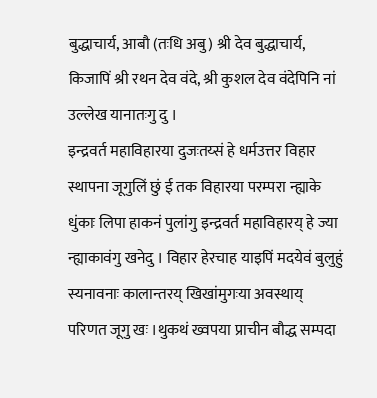बुद्धाचार्य, आबौ (तःधि अबु) श्री देव बुद्धाचार्य, किजापिं श्री रथन देव वंदे, श्री कुशल देव वंदेपिनि नां उल्लेख यानातःगु दु ।
इन्द्रवर्त महाविहारया दुजःतय्सं हे धर्मउत्तर विहार स्थापना जूगुलिं छुं ई तक विहारया परम्परा न्ह्याके धुंकाः लिपा हाकनं पुलांगु इन्द्रवर्त महाविहारय् हे ज्या न्ह्याकावंगु खनेदु । विहार हेरचाह याइपिं मदयेवं बुलुहुं स्यनावनाः कालान्तरय् खिखांमुगःया अवस्थाय् परिणत जूगु खः ।थुकथं ख्वपया प्राचीन बौद्ध सम्पदा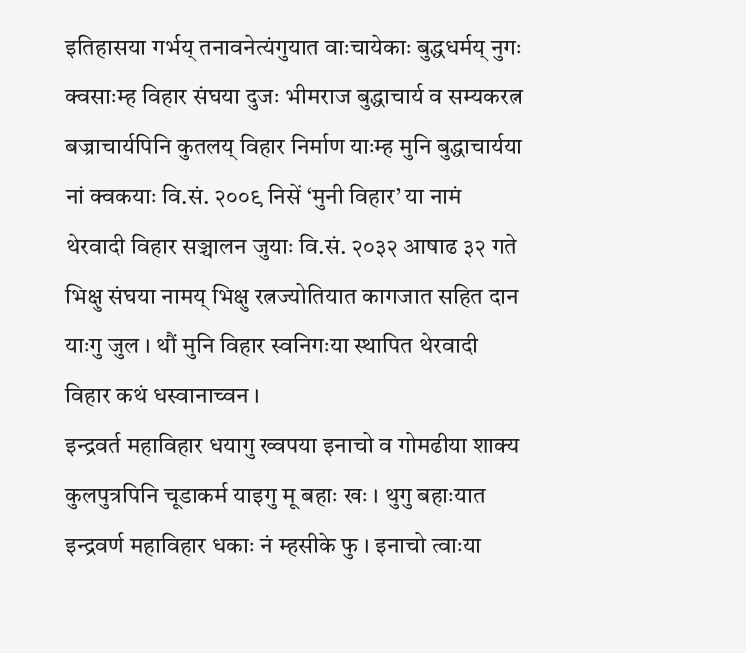इतिहासया गर्भय् तनावनेत्यंगुयात वाःचायेकाः बुद्धधर्मय् नुगः क्वसाःम्ह विहार संघया दुजः भीमराज बुद्धाचार्य व सम्यकरत्न बज्राचार्यपिनि कुतलय् विहार निर्माण याःम्ह मुनि बुद्धाचार्यया नां क्वकयाः वि.सं. २००९ निसें ‘मुनी विहार’ या नामं थेरवादी विहार सञ्चालन जुयाः वि.सं. २०३२ आषाढ ३२ गते भिक्षु संघया नामय् भिक्षु रत्नज्योतियात कागजात सहित दान याःगु जुल । थौं मुनि विहार स्वनिगःया स्थापित थेरवादी विहार कथं धस्वानाच्वन ।
इन्द्रवर्त महाविहार धयागु ख्वपया इनाचो व गोमढीया शाक्य कुलपुत्रपिनि चूडाकर्म याइगु मू बहाः खः । थुगु बहाःयात इन्द्रवर्ण महाविहार धकाः नं म्हसीके फु । इनाचो त्वाःया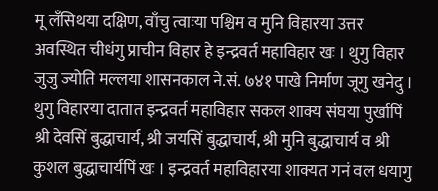मू लँसिथया दक्षिण, वाँचु त्वाःया पश्चिम व मुनि विहारया उत्तर अवस्थित चीधंगु प्राचीन विहार हे इन्द्रवर्त महाविहार खः । थुगु विहार जुजु ज्योति मल्लया शासनकाल ने.सं. ७४१ पाखे निर्माण जूगु खनेदु । थुगु विहारया दातात इन्द्रवर्त महाविहार सकल शाक्य संघया पुर्खापिं श्री देवसिं बुद्धाचार्य, श्री जयसिं बुद्धाचार्य, श्री मुनि बुद्धाचार्य व श्री कुशल बुद्धाचार्यपिं खः । इन्द्रवर्त महाविहारया शाक्यत गनं वल धयागु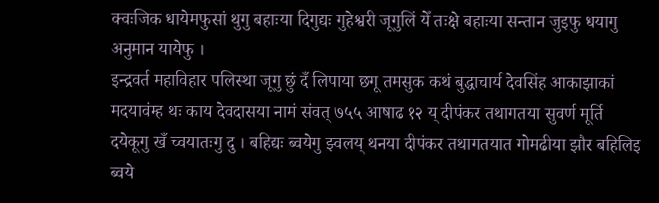क्वःजिक धायेमफुसां थुगु बहाःया दिगुद्यः गुहेश्वरी जूगुलिं येँ तःक्षे बहाःया सन्तान जुइफु धयागु अनुमान यायेफु ।
इन्द्रवर्त महाविहार पलिस्था जूगु छुं दँ लिपाया छगू तमसुक कथं बुद्धाचार्य देवसिंह आकाझाकां मदयावंम्ह थः काय देवदासया नामं संवत् ७५५ आषाढ १२ य् दीपंकर तथागतया सुवर्ण मूर्ति दयेकूगु खँ च्वयातःगु दु । बहिद्यः ब्वयेगु झ्वलय् थनया दीपंकर तथागतयात गोमढीया झौर बहिलिइ ब्वये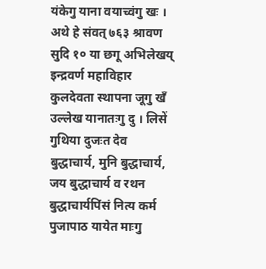यंकेगु याना वयाच्वंगु खः । अथे हे संवत् ७६३ श्रावण सुदि १० या छगू अभिलेखय् इन्द्रवर्ण महाविहार कुलदेवता स्थापना जूगु खँ उल्लेख यानातःगु दु । लिसें गुथिया दुजःत देव बुद्धाचार्य, मुनि बुद्धाचार्य, जय बुद्धाचार्य व रथन बुद्धाचार्यपिंसं नित्य कर्म पुजापाठ यायेत माःगु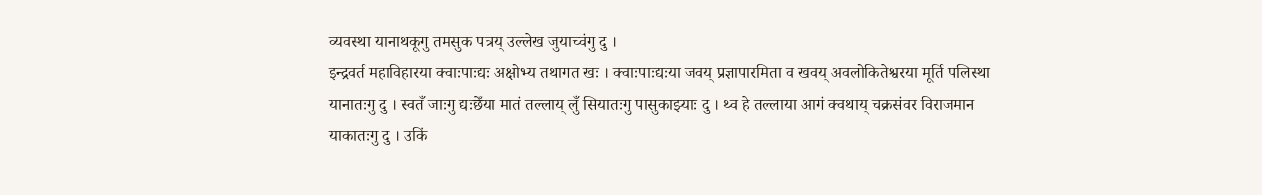व्यवस्था यानाथकूगु तमसुक पत्रय् उल्लेख जुयाच्वंगु दु ।
इन्द्रवर्त महाविहारया क्वाःपाःद्यः अक्षोभ्य तथागत खः । क्वाःपाःद्यःया जवय् प्रज्ञापारमिता व खवय् अवलोकितेश्वरया मूर्ति पलिस्था यानातःगु दु । स्वतँ जाःगु द्यःछेँया मातं तल्लाय् लुँ सियातःगु पासुकाझ्याः दु । थ्व हे तल्लाया आगं क्वथाय् चक्रसंवर विराजमान याकातःगु दु । उकिं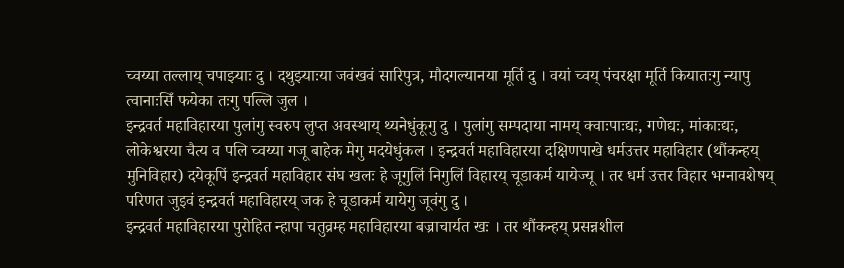च्वय्या तल्लाय् चपाझ्याः दु । दथुझ्याःया जवंखवं सारिपुत्र, मौदगल्यानया मूर्ति दु । वयां च्वय् पंचरक्षा मूर्ति कियातःगु न्यापु त्वानाःसिँ फयेका तःगु पल्लि जुल ।
इन्द्रवर्त महाविहारया पुलांगु स्वरुप लुप्त अवस्थाय् थ्यनेधुंकूगु दु । पुलांगु सम्पदाया नामय् क्वाःपाःद्यः, गणेद्यः, मांकाःद्यः, लोकेश्वरया चैत्य व पलि च्वय्या गजू बाहेक मेगु मदयेधुंकल । इन्द्रवर्त महाविहारया दक्षिणपाखे धर्मउत्तर महाविहार (थौंकन्हय् मुनिविहार) दयेकूपिं इन्द्रवर्त महाविहार संघ खलः हे जूगुलिं निगुलिं विहारय् चूडाकर्म यायेज्यू । तर धर्म उत्तर विहार भग्नावशेषय् परिणत जुइवं इन्द्रवर्त महाविहारय् जक हे चूडाकर्म यायेगु जूवंगु दु ।
इन्द्रवर्त महाविहारया पुरोहित न्हापा चतुव्रम्ह महाविहारया बज्राचार्यत खः । तर थौंकन्हय् प्रसन्नशील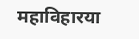महाविहारया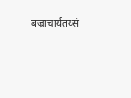बज्राचार्यतय्सं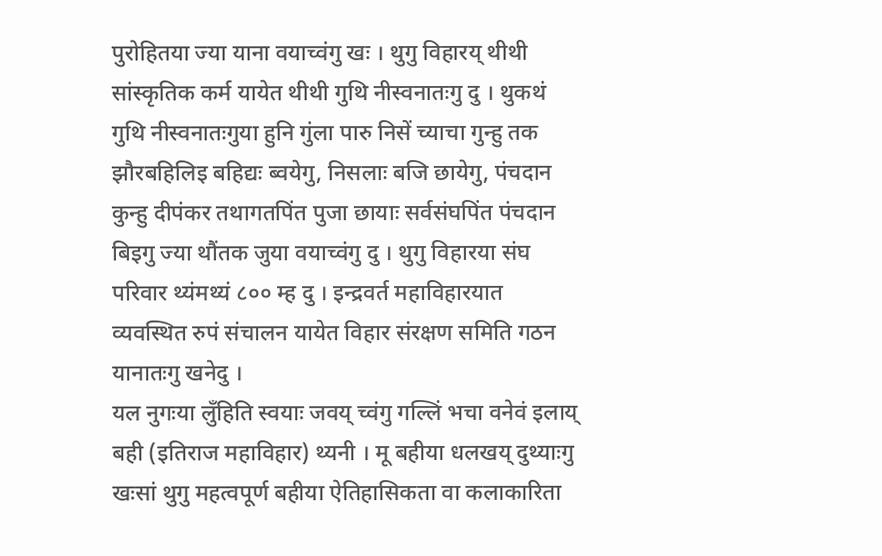पुरोहितया ज्या याना वयाच्वंगु खः । थुगु विहारय् थीथी सांस्कृतिक कर्म यायेत थीथी गुथि नीस्वनातःगु दु । थुकथं गुथि नीस्वनातःगुया हुनि गुंला पारु निसें च्याचा गुन्हु तक झौरबहिलिइ बहिद्यः ब्वयेगु, निसलाः बजि छायेगु, पंचदान कुन्हु दीपंकर तथागतपिंत पुजा छायाः सर्वसंघपिंत पंचदान बिइगु ज्या थौंतक जुया वयाच्वंगु दु । थुगु विहारया संघ परिवार थ्यंमथ्यं ८०० म्ह दु । इन्द्रवर्त महाविहारयात व्यवस्थित रुपं संचालन यायेत विहार संरक्षण समिति गठन यानातःगु खनेदु ।
यल नुगःया लुँहिति स्वयाः जवय् च्वंगु गल्लिं भचा वनेवं इलाय् बही (इतिराज महाविहार) थ्यनी । मू बहीया धलखय् दुथ्याःगु खःसां थुगु महत्वपूर्ण बहीया ऐतिहासिकता वा कलाकारिता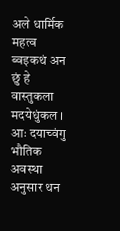अले धार्मिक महत्व ब्वइकथं अन छुं हे वास्तुकला मदयेधुंकल ।
आः दयाच्वंगु भौतिक अवस्था अनुसार थन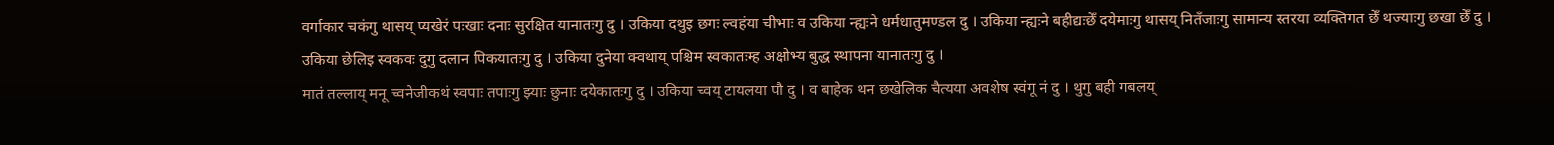वर्गाकार चकंगु थासय् प्यखेरं पःखाः दनाः सुरक्षित यानातःगु दु । उकिया दथुइ छगः ल्वहंया चीभाः व उकिया न्ह्यःने धर्मधातुमण्डल दु । उकिया न्ह्यःने बहीद्यःछेँ दयेमाःगु थासय् नितँजाःगु सामान्य स्तरया व्यक्तिगत छेँ थज्याःगु छखा छेँ दु । उकिया छेलिइ स्वकवः दुगु दलान पिकयातःगु दु । उकिया दुनेया क्वथाय् पश्चिम स्वकातःम्ह अक्षोभ्य बुद्ध स्थापना यानातःगु दु ।
मातं तल्लाय् मनू च्वनेजीकथं स्वपाः तपाःगु झ्याः छुनाः दयेकातःगु दु । उकिया च्वय् टायलया पौ दु । व बाहेक थन छखेलिक चैत्यया अवशेष स्वंगू नं दु । थुगु बही गबलय्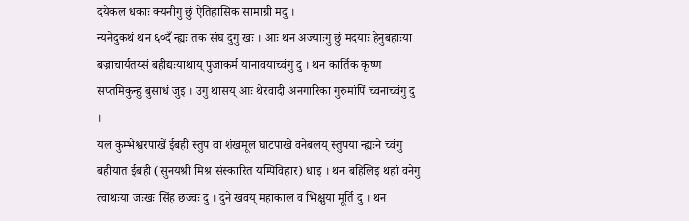दयेकल धकाः क्यनीगु छुं ऐतिहासिक सामाग्री मदु ।
न्यनेदुकथं थन ६०दँ न्ह्यः तक संघ दुगु खः । आः थन अज्याःगु छुं मदयाः हेनुबहाःया बज्राचार्यतय्सं बहीद्यःयाथाय् पुजाकर्म यानावयाच्वंगु दु । थन कार्तिक कृष्ण सप्तमिकुन्हु बुसाधं जुइ । उगु थासय् आः थेरवादी अनगारिका गुरुमांपिं च्वनाच्वंगु दु ।
यल कुम्भेश्वरपाखें ईबही स्तुप वा शंखमूल घाटपाखे वनेबलय् स्तुपया न्ह्यःने च्वंगु बहीयात ईबही (सुनयश्री मिश्र संस्कारित यम्पिविहार) धाइ । थन बहिलिइ थहां वनेगु त्वाथःया जःखः सिंह छज्वः दु । दुने खवय् महाकाल व भिक्षुया मूर्ति दु । थन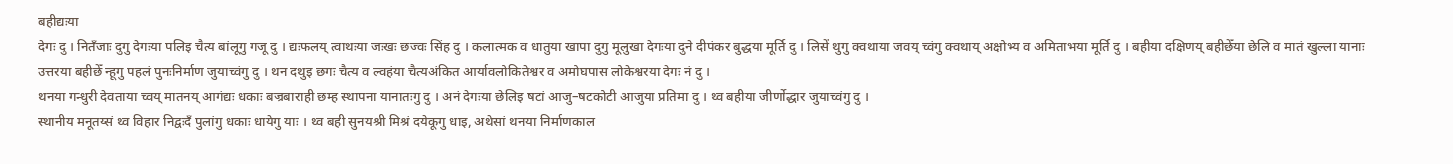बहीद्यःया
देगः दु । नितँजाः दुगु देगःया पलिइ चैत्य बांलूगु गजू दु । द्यःफलय् त्वाथःया जःखः छज्वः सिंह दु । कलात्मक व धातुया खापा दुगु मूलुखा देगःया दुने दीपंकर बुद्धया मूर्ति दु । लिसें थुगु क्वथाया जवय् च्वंगु क्वथाय् अक्षोभ्य व अमिताभया मूर्ति दु । बहीया दक्षिणय् बहीछेँया छेलि व मातं खुल्ला यानाः उत्तरया बहीछेँ न्हूगु पहलं पुनःनिर्माण जुयाच्वंगु दु । थन दथुइ छगः चैत्य व ल्वहंया चैत्यअंकित आर्यावलोकितेश्वर व अमोघपास लोकेश्वरया देगः नं दु ।
थनया गन्धुरी देवताया च्वय् मातनय् आगंद्यः धकाः बज्रबाराही छम्ह स्थापना यानातःगु दु । अनं देगःया छेलिइ षटां आजु–षटकोटी आजुया प्रतिमा दु । थ्व बहीया जीर्णोद्धार जुयाच्वंगु दु ।
स्थानीय मनूतय्सं थ्व विहार निद्वःदँ पुलांगु धकाः धायेगु याः । थ्व बही सुनयश्री मिश्रं दयेकूगु धाइ, अथेसां थनया निर्माणकाल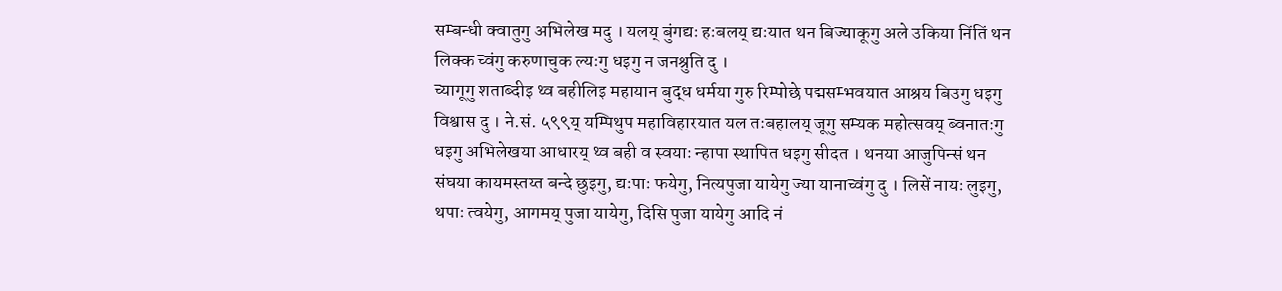सम्बन्धी क्वातुगु अभिलेख मदु । यलय् बुंगद्यः हःबलय् द्यःयात थन बिज्याकूगु अले उकिया निंतिं थन लिक्क च्वंगु करुणाचुक ल्यःगु धइगु न जनश्रुति दु ।
च्यागूगु शताब्दीइ थ्व बहीलिइ महायान बुद्ध धर्मया गुरु रिम्पोछे पद्मसम्भवयात आश्रय बिउगु धइगु विश्वास दु । ने.सं. ५९९य् यम्पिथुप महाविहारयात यल तःबहालय् जूगु सम्यक महोत्सवय् ब्वनातःगु धइगु अभिलेखया आधारय् थ्व बही व स्वयाः न्हापा स्थापित धइगु सीदत । थनया आजुपिन्सं थन संघया कायमस्तय्त बन्दे छुइगु, द्यःपाः फयेगु, नित्यपुजा यायेगु ज्या यानाच्वंगु दु । लिसें नायः लुइगु, थपाः त्वयेगु, आगमय् पुजा यायेगु, दिसि पुजा यायेगु आदि नं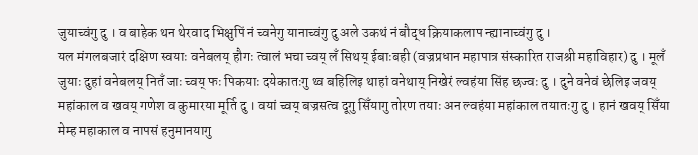जुयाच्वंगु दु । व बाहेक थन थेरवाद भिक्षुपिं नं च्वनेगु यानाच्वंगु दु अले उकथं नं बौद्ध क्रियाकलाप न्ह्यानाच्वंगु दु ।
यल मंगलबजारं दक्षिण स्वयाः वनेबलय् हौगः त्वालं भचा च्वय् लँ सिथय् ईबाःबही (वज्रप्रधान महापात्र संस्कारित राजश्री महाविहार) दु । मूलँ जुयाः दुहां वनेबलय् नितँ जाः च्वय् फः पिकयाः दयेकातःगु थ्व बहिलिइ थाहां वनेथाय् निखेरं ल्वहंया सिंह छज्वः दु । दुने वनेवं छेलिइ जवय् महांकाल व खवय् गणेश व कुमारया मूर्ति दु । वयां च्वय् बज्रसत्व दूगु सिँयागु तोरण तयाः अन ल्वहंया महांकाल तयातःगु दु । हानं खवय् सिँया मेम्ह महाकाल व नापसं हनुमानयागु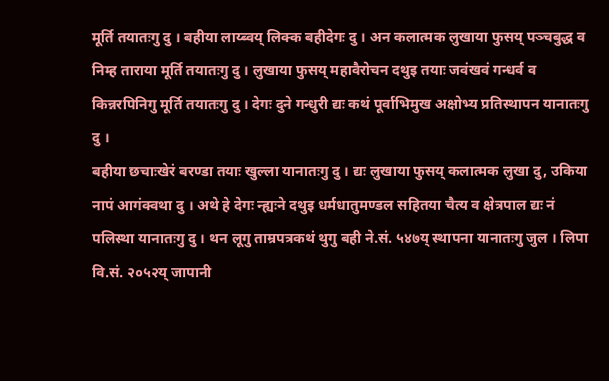मूर्ति तयातःगु दु । बहीया लाय्ब्वय् लिक्क बहीदेगः दु । अन कलात्मक लुखाया फुसय् पञ्चबुद्ध व निम्ह ताराया मूर्ति तयातःगु दु । लुखाया फुसय् महावैरोचन दथुइ तयाः जवंखवं गन्धर्व व किन्नरपिनिगु मूर्ति तयातःगु दु । देगः दुने गन्धुरी द्यः कथं पूर्वाभिमुख अक्षोभ्य प्रतिस्थापन यानातःगु दु ।
बहीया छचाःखेरं बरण्डा तयाः खुल्ला यानातःगु दु । द्यः लुखाया फुसय् कलात्मक लुखा दु, उकिया नापं आगंक्वथा दु । अथे हे देगः न्ह्यःने दथुइ धर्मधातुमण्डल सहितया चैत्य व क्षेत्रपाल द्यः नं पलिस्था यानातःगु दु । थन लूगु ताम्रपत्रकथं थुगु बही ने.सं. ५४७य् स्थापना यानातःगु जुल । लिपा वि.सं. २०५२य् जापानी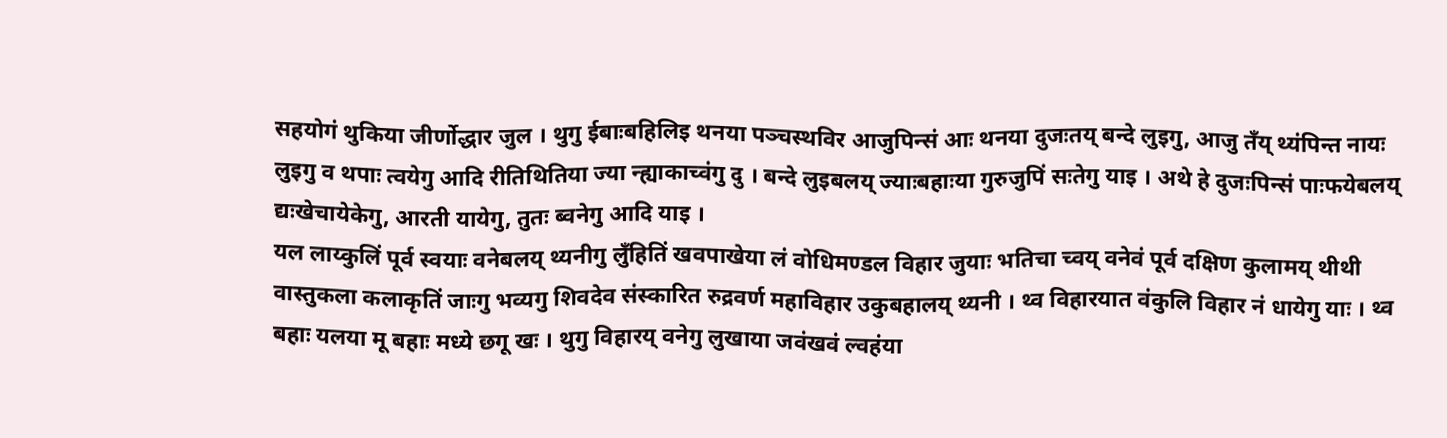सहयोगं थुकिया जीर्णोद्धार जुल । थुगु ईबाःबहिलिइ थनया पञ्चस्थविर आजुपिन्सं आः थनया दुजःतय् बन्दे लुइगु, आजु तँय् थ्यंपिन्त नायः लुइगु व थपाः त्वयेगु आदि रीतिथितिया ज्या न्ह्याकाच्वंगु दु । बन्दे लुइबलय् ज्याःबहाःया गुरुजुपिं सःतेगु याइ । अथे हे दुजःपिन्सं पाःफयेबलय् द्यःखेचायेकेगु, आरती यायेगु, तुतः ब्वनेगु आदि याइ ।
यल लाय्कुलिं पूर्व स्वयाः वनेबलय् थ्यनीगु लुँहितिं खवपाखेया लं वोधिमण्डल विहार जुयाः भतिचा च्वय् वनेवं पूर्व दक्षिण कुलामय् थीथी वास्तुकला कलाकृतिं जाःगु भव्यगु शिवदेव संस्कारित रुद्रवर्ण महाविहार उकुबहालय् थ्यनी । थ्व विहारयात वंकुलि विहार नं धायेगु याः । थ्व बहाः यलया मू बहाः मध्ये छगू खः । थुगु विहारय् वनेगु लुखाया जवंखवं ल्वहंया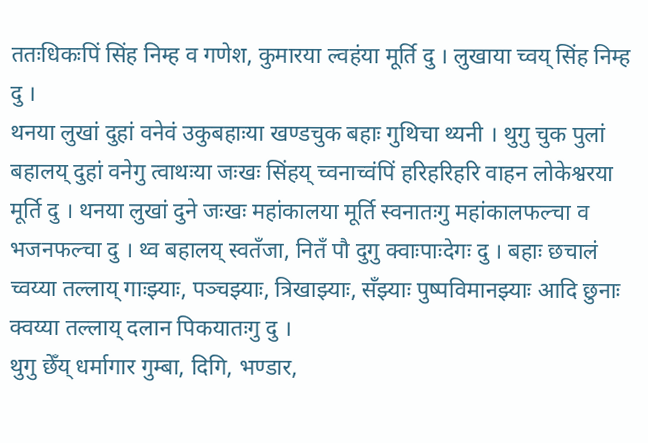ततःधिकःपिं सिंह निम्ह व गणेश, कुमारया ल्वहंया मूर्ति दु । लुखाया च्वय् सिंह निम्ह दु ।
थनया लुखां दुहां वनेवं उकुबहाःया खण्डचुक बहाः गुथिचा थ्यनी । थुगु चुक पुलां बहालय् दुहां वनेगु त्वाथःया जःखः सिंहय् च्वनाच्वंपिं हरिहरिहरि वाहन लोकेश्वरया मूर्ति दु । थनया लुखां दुने जःखः महांकालया मूर्ति स्वनातःगु महांकालफल्चा व भजनफल्चा दु । थ्व बहालय् स्वतँजा, नितँ पौ दुगु क्वाःपाःदेगः दु । बहाः छचालं च्वय्या तल्लाय् गाःझ्याः, पञ्चझ्याः, त्रिखाझ्याः, सँझ्याः पुष्पविमानझ्याः आदि छुनाः क्वय्या तल्लाय् दलान पिकयातःगु दु ।
थुगु छेँय् धर्मागार गुम्बा, दिगि, भण्डार,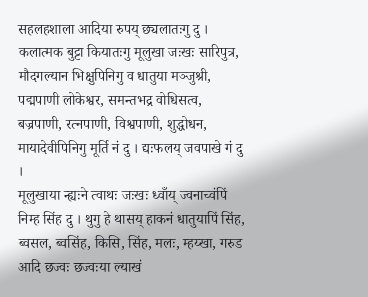सहलहशाला आदिया रुपय् छ्यलातःगु दु । कलात्मक बुट्टा कियातःगु मूलुखा जःखः सारिपुत्र, मौदगल्यान भिक्षुपिनिगु व धातुया मञ्जुश्री, पद्मपाणी लोकेश्वर, समन्तभद्र वोधिसत्व, बज्रपाणी, रत्नपाणी, विश्वपाणी, शुद्धोधन, मायादेवीपिनिगु मूर्ति नं दु । द्यःफलय् जवपाखे गं दु ।
मूलुखाया न्ह्यःने त्वाथः जःखः ध्वाँय् ज्वनाच्वंपिं निम्ह सिंह दु । थुगु हे थासय् हाकनं धातुयापिं सिंह, ब्वसल, ब्वसिंह, किसि, सिंह, मलः, म्हय्खा, गरुड आदि छज्वः छज्वःया ल्याखं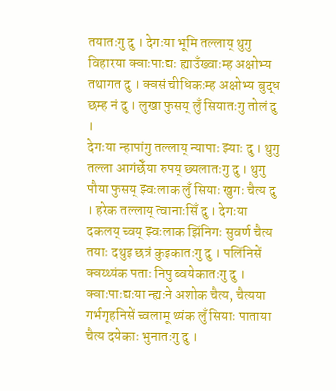तयातःगु दु । देगःया भूमि तल्लाय् थुगु विहारया क्वाःपाःद्यः ह्याउँख्वाःम्ह अक्षोभ्य तथागत दु । क्वसं चीधिकःम्ह अक्षोभ्य बुद्ध छम्ह नं दु । लुखा फुसय् लुँ सियातःगु तोलं दु ।
देगःया न्हापांगु तल्लाय् न्यापाः झ्याः दु । थुगु तल्ला आगंछेँया रुपय् छ्यलातःगु दु । थुगु पौया फुसय् झ्वःलाक लुँ सियाः खुगः चैत्य दु । हरेक तल्लाय् त्वानाःसिँ दु । देगःया दकलय् च्वय् झ्वःलाक झिंनिगः सुवर्ण चैत्य तयाः दथुइ छत्रं कुइकातःगु दु । पलिंनिसें क्वय्थ्यंक पताः निपु ब्वयेकातःगु दु । क्वाःपाःद्यःया न्ह्यःने अशोक चैत्य, चैत्यया गर्भगृहनिसें च्वलामू थ्यंक लुँ सियाः पाताया चैत्य दयेकाः भुनातःगु दु ।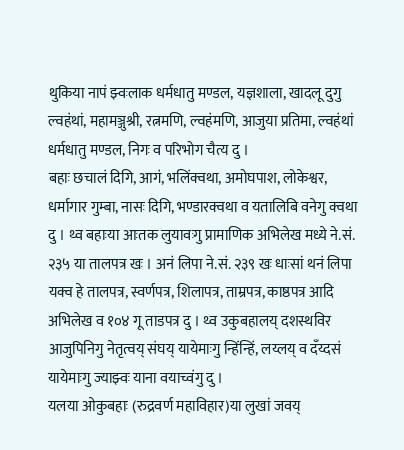थुकिया नापं झ्वःलाक धर्मधातु मण्डल, यज्ञशाला, खादलू दुगु ल्वहंथां, महामञ्जुश्री, रत्नमणि, ल्वहंमणि, आजुया प्रतिमा, ल्वहंथां धर्मधातु मण्डल, निगः व परिभोग चैत्य दु ।
बहाः छचालं दिगि, आगं, भलिंक्वथा, अमोघपाश, लोकेश्वर, धर्मागार गुम्बा, नासः दिगि, भण्डारक्वथा व यतालिबि वनेगु क्वथा दु । थ्व बहाःया आःतक लुयावःगु प्रामाणिक अभिलेख मध्ये ने.सं. २३५ या तालपत्र खः । अनं लिपा ने.सं. २३९ खः धाःसां थनं लिपा यक्व हे तालपत्र, स्वर्णपत्र, शिलापत्र, ताम्रपत्र, काष्ठपत्र आदि अभिलेख व १०४ गू ताडपत्र दु । थ्व उकुबहालय् दशस्थविर आजुपिनिगु नेतृत्वय् संघय् यायेमाःगु न्हिंन्हिं, लय्लय् व दँय्दसं यायेमाःगु ज्याझ्वः याना वयाच्वंगु दु ।
यलया ओकुबहाः (रुद्रवर्ण महाविहार)या लुखां जवय्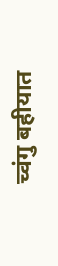च्वंगु बहीयात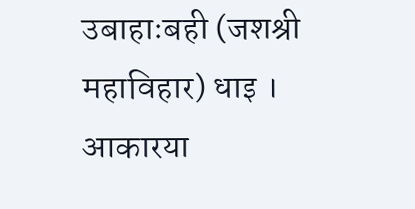उबाहाःबही (जशश्री महाविहार) धाइ । आकारया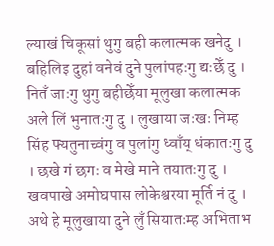ल्याखं चिकूसां थुगु बही कलात्मक खनेदु । बहिलिइ दुहां वनेवं दुने पुलांपहःगु द्यःछेँ दु । नितँ जाःगु थुगु बहीछेँया मूलुखा कलात्मक अले लिं भुनातःगु दु । लुखाया जःखः निम्ह सिंह फ्यतुनाच्वंगु व पुलांगु ध्वाँय् धंकातःगु दु । छखे गं छगः व मेखे माने तयातःगु दु । खवपाखे अमोघपास लोकेश्वरया मूर्ति नं दु । अथे हे मूलुखाया दुने लुँ सियातःम्ह अभिताभ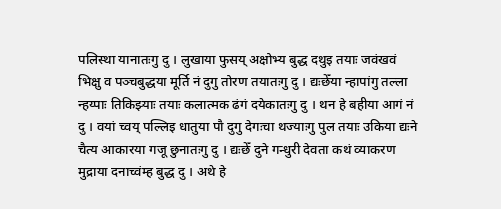पलिस्था यानातःगु दु । लुखाया फुसय् अक्षोभ्य बुद्ध दथुइ तयाः जवंखवं भिक्षु व पञ्चबुद्धया मूर्ति नं दुगु तोरण तयातःगु दु । द्यःछेँया न्हापांगु तल्ला
न्हय्पाः तिकिझ्याः तयाः कलात्मक ढंगं दयेकातःगु दु । थन हे बहीया आगं नं दु । वयां च्वय् पल्लिइ धातुया पौ दुगु देगःचा थज्याःगु पुल तयाः उकिया द्यःने चैत्य आकारया गजू छुनातःगु दु । द्यःछेँ दुने गन्धुरी देवता कथं व्याकरण मुद्राया दनाच्वंम्ह बुद्ध दु । अथे हे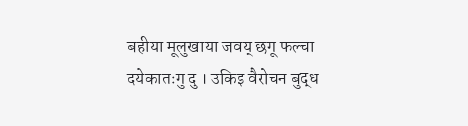बहीया मूलुखाया जवय् छगू फल्चा दयेकातःगु दु । उकिइ वैरोचन बुद्ध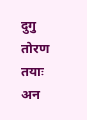दुगु तोरण तयाः अन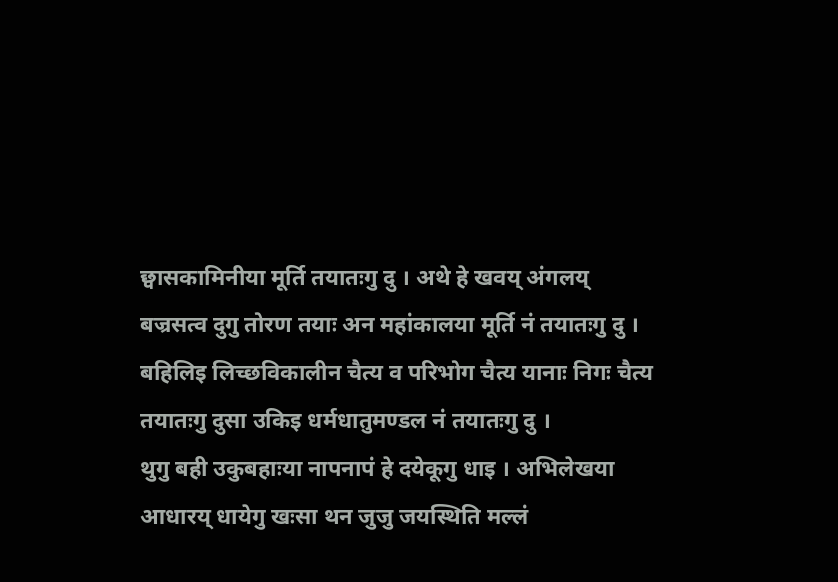छ्वासकामिनीया मूर्ति तयातःगु दु । अथे हे खवय् अंगलय् बज्रसत्व दुगु तोरण तयाः अन महांकालया मूर्ति नं तयातःगु दु । बहिलिइ लिच्छविकालीन चैत्य व परिभोग चैत्य यानाः निगः चैत्य तयातःगु दुसा उकिइ धर्मधातुमण्डल नं तयातःगु दु ।
थुगु बही उकुबहाःया नापनापं हे दयेकूगु धाइ । अभिलेखया आधारय् धायेगु खःसा थन जुजु जयस्थिति मल्लं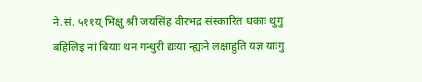ने.सं. ५११य् भिक्षु श्री जयसिंह वीरभद्र संस्कारित धकाः थुगु बहिलिइ नां बियाः थन गन्धुरी द्यःया न्ह्यःने लक्षाहुति यज्ञ याःगु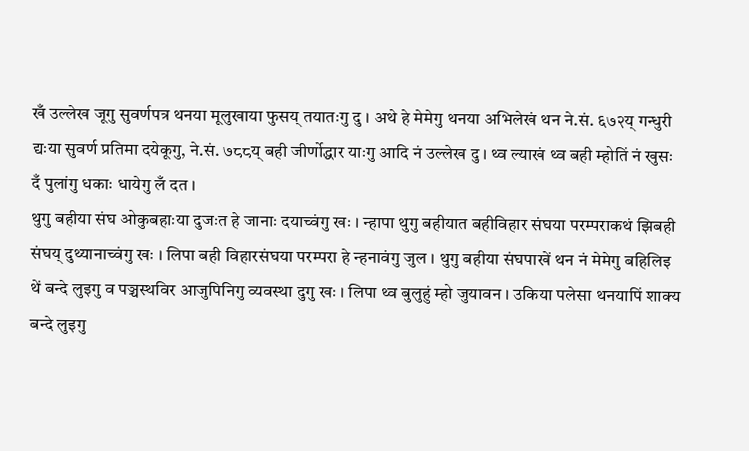खँ उल्लेख जूगु सुवर्णपत्र थनया मूलुखाया फुसय् तयातःगु दु । अथे हे मेमेगु थनया अभिलेखं थन ने.सं. ६७२य् गन्धुरी द्यःया सुवर्ण प्रतिमा दयेकूगु, ने.सं. ७८८य् बही जीर्णोद्धार याःगु आदि नं उल्लेख दु । थ्व ल्याखं थ्व बही म्होतिं नं खुसः दँ पुलांगु धकाः धायेगु लँ दत ।
थुगु बहीया संघ ओकुबहाःया दुजःत हे जानाः दयाच्वंगु खः । न्हापा थुगु बहीयात बहीविहार संघया परम्पराकथं झिबही संघय् दुथ्यानाच्वंगु खः । लिपा बही विहारसंघया परम्परा हे न्हनावंगु जुल । थुगु बहीया संघपाखें थन नं मेमेगु बहिलिइ थें बन्दे लुइगु व पञ्चस्थविर आजुपिनिगु व्यवस्था दुगु खः । लिपा थ्व बुलुहुं म्हो जुयावन । उकिया पलेसा थनयापिं शाक्य बन्दे लुइगु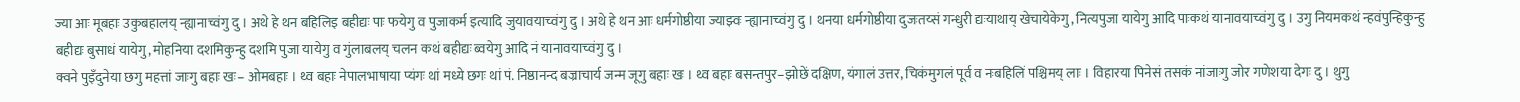ज्या आः मूबहाः उकुबहालय् न्ह्यानाच्वंगु दु । अथे हे थन बहिलिइ बहीद्यः पाः फयेगु व पुजाकर्म इत्यादि जुयावयाच्वंगु दु । अथे हे थन आः धर्मगोष्ठीया ज्याझ्वः न्ह्यानाच्वंगु दु । थनया धर्मगोष्ठीया दुजःतय्सं गन्धुरी द्यःयाथाय् खेचायेकेगु, नित्यपुजा यायेगु आदि पाःकथं यानावयाच्वंगु दु । उगु नियमकथं न्हवंपुन्हिकुन्हु बहीद्यः बुसाधं यायेगु, मोहनिया दशमिकुन्हु दशमि पुजा यायेगु व गुंलाबलय् चलन कथं बहीद्यः ब्वयेगु आदि नं यानावयाच्वंगु दु ।
क्वने पुइँदुनेया छगु महत्तां जाःगु बहाः खः– ओमबहाः । थ्व बहाः नेपालभाषाया प्यंगः थां मध्ये छगः थां पं. निष्ठानन्द बज्राचार्य जन्म जूगु बहाः खः । थ्व बहाः बसन्तपुर–झोछें दक्षिण, यंगालं उत्तर, चिकंमुगलं पूर्व व नःबहिलिं पश्चिमय् लाः । विहारया पिनेसं तसकं नांजाःगु जोर गणेशया देगः दु । थुगु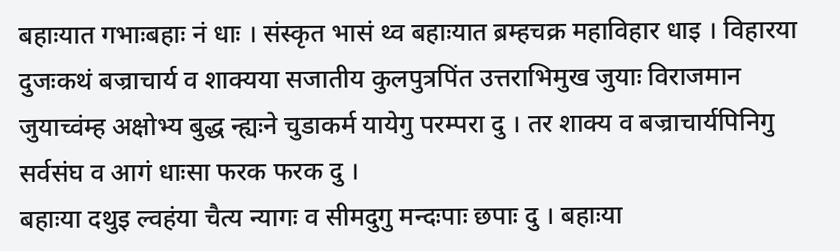बहाःयात गभाःबहाः नं धाः । संस्कृत भासं थ्व बहाःयात ब्रम्हचक्र महाविहार धाइ । विहारया दुजःकथं बज्राचार्य व शाक्यया सजातीय कुलपुत्रपिंत उत्तराभिमुख जुयाः विराजमान जुयाच्वंम्ह अक्षोभ्य बुद्ध न्ह्यःने चुडाकर्म यायेगु परम्परा दु । तर शाक्य व बज्राचार्यपिनिगु सर्वसंघ व आगं धाःसा फरक फरक दु ।
बहाःया दथुइ ल्वहंया चैत्य न्यागः व सीमदुगु मन्दःपाः छपाः दु । बहाःया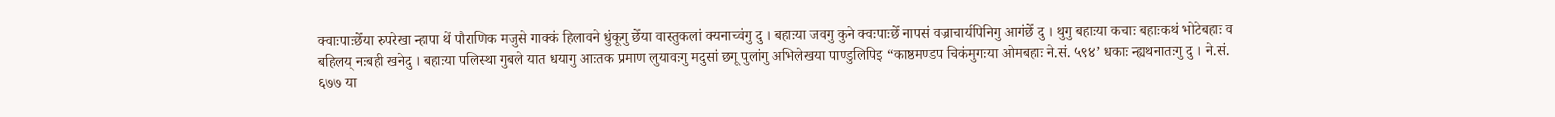क्वाःपाःछेँया रुपरेखा न्हापा थें पौराणिक मजुसे गाक्कं हिलावने धुंकूगु छेँया वास्तुकलां क्यनाच्वंगु दु । बहाःया जवगु कुने क्वःपाःछेँ नापसं वज्राचार्यपिनिगु आगंछेँ दु । थुगु बहाःया कचाः बहाःकथं भोटेबहाः व बहिलय् नःबही खनेदु । बहाःया पलिस्था गुबले यात धयागु आःतक प्रमाण लुयावःगु मदुसां छगू पुलांगु अभिलेखया पाण्डुलिपिइ “काष्ठमण्डप चिकंमुगःया ओमबहाः ने.सं. ५९४’ धकाः न्ह्यथनातःगु दु । ने.सं. ६७७ या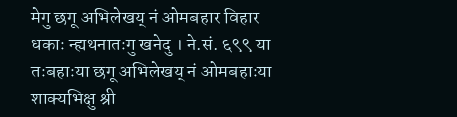मेगु छगू अभिलेखय् नं ओमबहार विहार धकाः न्ह्यथनातःगु खनेदु । ने.सं. ६९९ या तःबहाःया छगू अभिलेखय् नं ओमबहाःया शाक्यभिक्षु श्री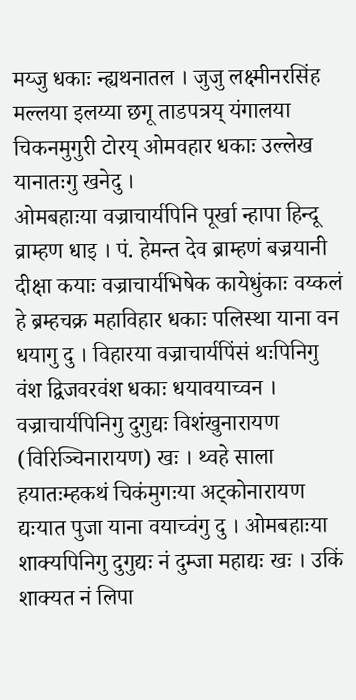मय्जु धकाः न्ह्यथनातल । जुजु लक्ष्मीनरसिंह मल्लया इलय्या छगू ताडपत्रय् यंगालया चिकनमुगुरी टोरय् ओमवहार धकाः उल्लेख यानातःगु खनेदु ।
ओमबहाःया वज्राचार्यपिनि पूर्खा न्हापा हिन्दू व्राम्हण धाइ । पं. हेमन्त देव ब्राम्हणं बज्रयानी दीक्षा कयाः वज्राचार्यभिषेक कायेधुंकाः वय्कलं हे ब्रम्हचक्र महाविहार धकाः पलिस्था याना वन धयागु दु । विहारया वज्राचार्यपिंसं थःपिनिगु वंश द्विजवरवंश धकाः धयावयाच्वन । वज्राचार्यपिनिगु दुगुद्यः विशंखुनारायण (विरिञ्चिनारायण) खः । थ्वहे साला हयातःम्हकथं चिकंमुगःया अट्कोनारायण द्यःयात पुजा याना वयाच्वंगु दु । ओमबहाःया शाक्यपिनिगु दुगुद्यः नं दुम्जा महाद्यः खः । उकिं शाक्यत नं लिपा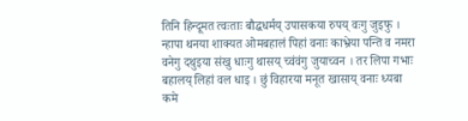तिनि हिन्दूमत त्वःताः बौद्धधर्मय् उपासकया रुपय् वःगु जुइफु ।
न्हापा थनया शाक्यत ओमबहालं पिहां वनाः काभ्रेया पन्ति व नमरा वनेगु दथुइया संखु धाःगु थासय् च्वंवंगु जुयाच्वन । तर लिपा गभाः बहालय् लिहां वल धाइ । छुं विहारया मनूत खासाय् वनाः ध्यबा कमे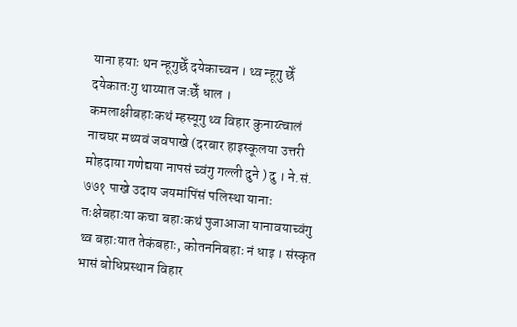याना हयाः थन न्हूगुछेँ दयेकाच्वन । थ्व न्हूगु छेँ दयेकातःगु थाय्यात जःछेँ धाल ।
कमलाक्षीबहाःकथं म्हस्यूगु थ्व विहार कुनाय्त्वालं नाचघर मथ्यवं जवपाखे (दरबार हाइस्कूलया उत्तरी मोहदाया गणेद्यया नापसं च्वंगु गल्ली दुने ) दु । ने.सं. ७७१ पाखे उदाय जयमांपिंसं पलिस्था यानाः तःक्षेबहाःया कचा बहाःकथं पुजाआजा यानावयाच्वंगु थ्व बहाःयात तेकंबहाः, कोतननिबहाः नं धाइ । संस्कृत भासं बोधिप्रस्थान विहार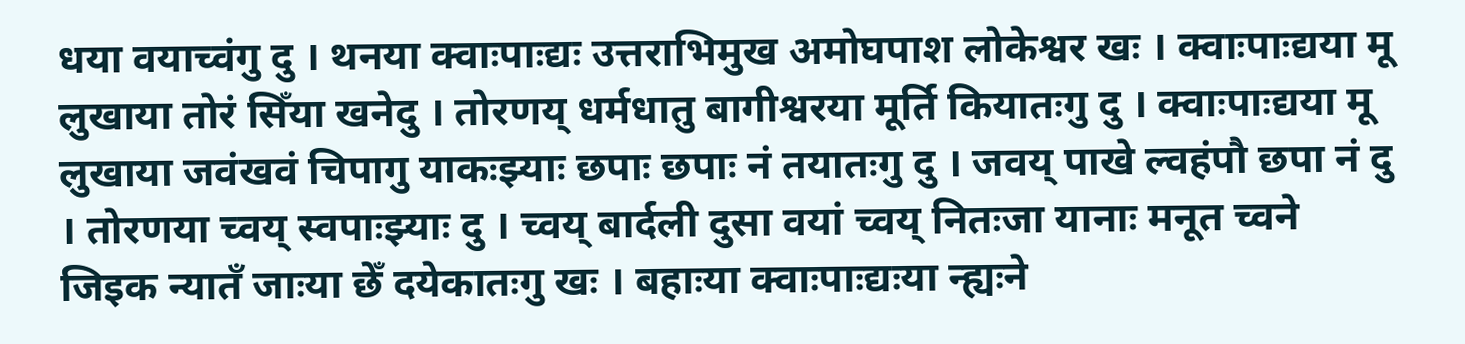धया वयाच्वंगु दु । थनया क्वाःपाःद्यः उत्तराभिमुख अमोघपाश लोकेश्वर खः । क्वाःपाःद्यया मू लुखाया तोरं सिँया खनेदु । तोरणय् धर्मधातु बागीश्वरया मूर्ति कियातःगु दु । क्वाःपाःद्यया मू लुखाया जवंखवं चिपागु याकःझ्याः छपाः छपाः नं तयातःगु दु । जवय् पाखे ल्वहंपौ छपा नं दु । तोरणया च्वय् स्वपाःझ्याः दु । च्वय् बार्दली दुसा वयां च्वय् नितःजा यानाः मनूत च्वने जिइक न्यातँ जाःया छेँ दयेकातःगु खः । बहाःया क्वाःपाःद्यःया न्ह्यःने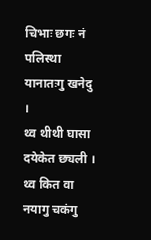चिभाः छगः नं पलिस्था यानातःगु खनेदु ।
थ्व थीथी घासा दयेकेत छ्यली । थ्व कित वा नयागु चकंगु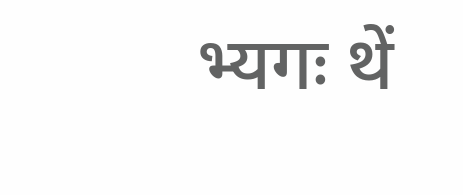भ्यगः थें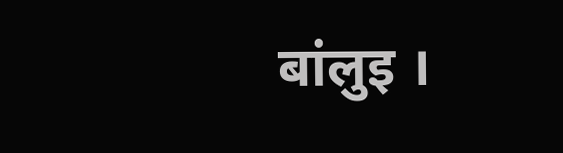बांलुइ ।